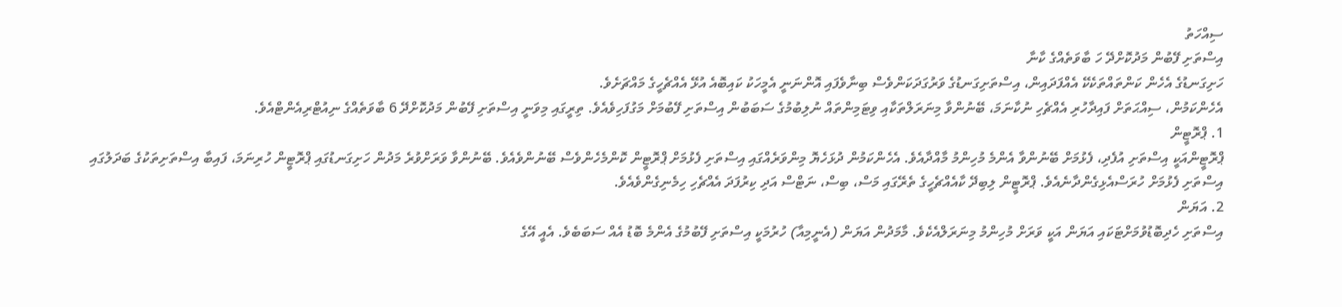ސިއްހަތު
އިސްތަށި ފޭބުން މަދުކޮށްދޭ ހަ ބާވަތެއްގެ ކާނާ
ހަށިގަނޑުގެ އެހެން ކަންތައްތަކެކޭ އެއްފަދައިން، އިސްތަށިގަނޑުގެ ވަރުގަދަކަންވެސް ބިނާވެފައި އޮންނަނީ އެމީހަކު ކައިބޮއެ އުޅޭ އެއްޗެހީގެ މައްޗަށެވެ.
އެހެންކަމުން، ސިއްޙަތަށް ފައިދާހުރި އެއްޗެހި ނުކާނަމަ، ބޭނުންވާ މިނަރަލްތަކާއި ވިޓަމިންތައް ނުލިބުމުގެ ސަބަބުން އިސްތަށި ފޭބުމަށް މަގުފަހިވެއެވެ. ތިރީގައި މިވަނީ އިސްތަށި ފޭބުން މަދުކޮށްދޭ 6 ބާވަތެއްގެ ނިއުޓްރިއެންޓްއެވެ.
1. ޕްރޮޓީން
ޕްރޮޓީންއަކީ އިސްތަށި އުފެދި، ފެޅުމަށް ބޭނުންވާ އެންމެ މުހިންމު މާއްދާއެވެ. އެހެންކަމުން ދުޅަހެޔޮ މިންވަރެއްގައި އިސްތަށި ފެޅުމަށް ޕްރޮޓީން ކޮންމެހެންވެސް ބޭނުންވެއެވެ. ބޭނުންވާ ވަރަށްވުރެ މަދުން ހަށިގަނޑުގައި ޕްރޮޓީން ހުރިނަމަ، ފައިބާ އިސްތަށިތަކުގެ ބަދަލުގައި އިސްތަށި ފެޅުމަށް ހުރަސްއެޅިގެންދާނެއެވެ. ޕްރޮޓީން ލިބިދޭ ކާއެއްޗެހީގެ ތެރޭގައި މަސް، ބިސް، ނަޓްސް އަދި ކިރުފަދަ އެއްޗެހި ހިމެނިގެންވެއެވެ.
2. އަޔަން
އިސްތަށި ހެދިބޮޑުވުމަށްޓަކައި އަޔަން އަކީ ވަރަށް މުހިންމު މިނަރަލްއެކެވެ. މާމަދުން އަޔަން (އެނީމިއާ) ހުރުމަކީ އިސްތަށި ފޭބުމުގެ އެންމެ ބޮޑު އެއް ސަބަބެވެ. އެއީ އޭގެ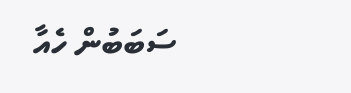ސަބަބުން ހެއާ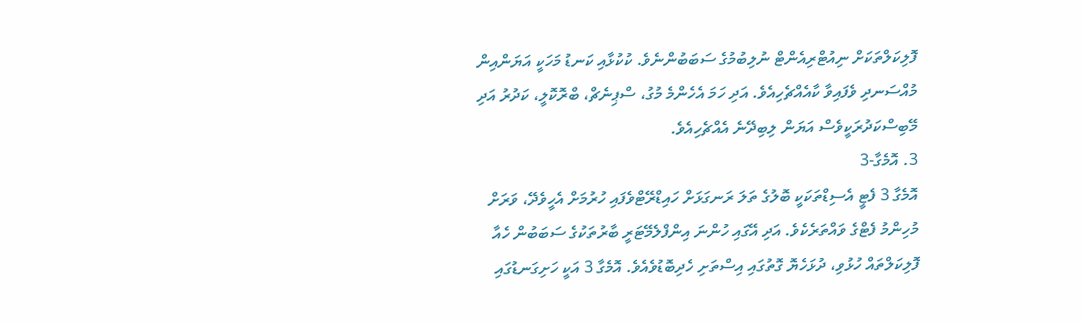ފޮލިކަލްތަކަށް ނިއުޓްރިއެންޓް ނުލިބުމުގެ ސަބަބުންނެވެ. ކުކުޅާއި ކަނޑު މަހަކީ އަޔަންއިން މުއްސަނދި ވެފައިވާ ކާއެއްޗެހިއެވެ. އަދި ހަމަ އެހެންމެ މުގު، ސްޕިނެޗް، ބްރޮކޮލީ، ކަދުރު އަދި މޭބިސްކަދުރަކީވެސް އަޔަން ލިބިދޭނެ އެއްޗެހިއެވެ.
3. އޮމެގާ-3
އޮމެގާ 3 ފެޓީ އެސިޑްތަކަކީ ބޮލުގެ ތަލަ ރަނގަޅަށް ހައިޑްރޭޓްވެފައި ހުރުމަށް އެހީވެދޭ، ވަރަށް މުހިންމު ފެޓްގެ ވައްތަރެކެވެ. އަދި އޭގައި ހުންނަ އިންފްލެމޭޓަރީ ބާރުތަކުގެ ސަބަބުން ހެއާ ފޮލިކަލްތައް ހުޅުވި، ދުޅަހެޔޮ ގޮތުގައި އިސްތަށި ހެދިބޮޑުވެއެވެ. އޮމެގާ 3 އަކީ ހަށިގަނޑުގައި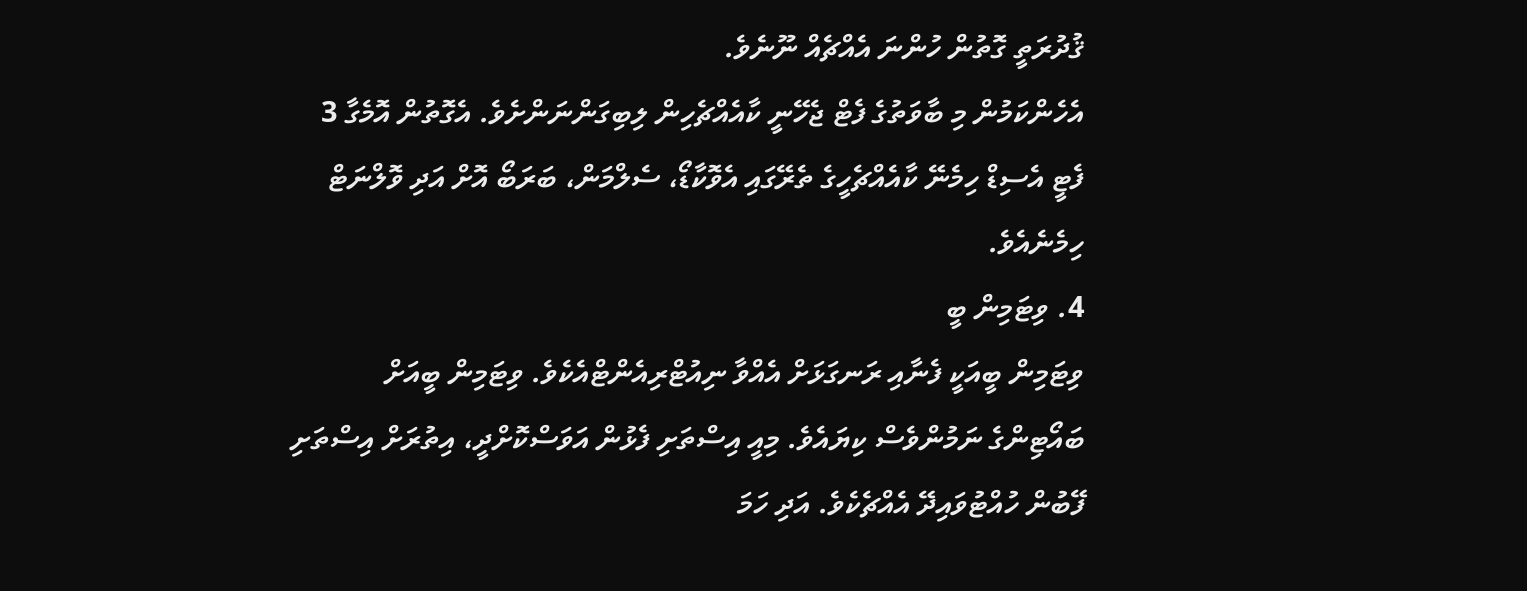ޤުދުރަތީ ގޮތުން ހުންނަ އެއްޗެއް ނޫނެވެ.
އެހެންކަމުން މި ބާވަތުގެ ފެޓް ޖެހޭނީ ކާއެއްޗެހިން ލިބިގަންނަންށެވެ. އެގޮތުން އޮމެގާ 3 ފެޓީ އެސިޑް ހިމެނޭ ކާއެއްޗެހީގެ ތެރޭގައި އެވޮކާޑޯ، ސެލްމަން، ބަރަބޯ އޮށް އަދި ވޮލްނަޓް ހިމެނެއެވެ.
4. ވިޓަމިން ބީ
ވިޓަމިން ބީއަކީ ފެނާއި ރަނގަޅަށް އެއްވާ ނިއުޓްރިއެންޓްއެކެވެ. ވިޓަމިން ބީއަށް ބައޯޓިންގެ ނަމުންވެސް ކިޔައެވެ. މިއީ އިސްތަށި ފެޅުން އަވަސްކޮށްދީ، އިތުރަށް އިސްތަށި ފޭބުން ހުއްޓުވައިދޭ އެއްޗެކެވެ. އަދި ހަމަ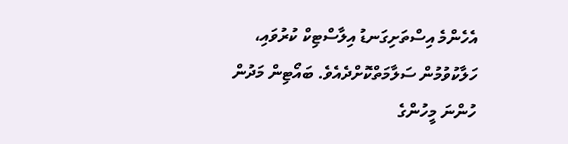އެހެންމެ އިސްތަށިގަނޑު އިލާސްޓިކް ކުރުވައި، ހަލާކުވުމުން ސަލާމަތްކޮށްދެއެވެ. ބައޯޓިން މަދުން ހުންނަ މީހުންގެ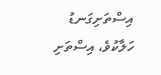އިސްތަށިގަނޑު ހަލާކުވެ، އިސްތަށި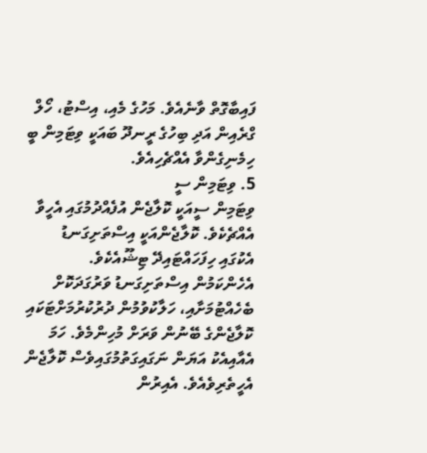ފައިބާގޮތް ވާނެއެވެ. މަހުގެ މެއި، އިސްޓު، ހޯލް ގްރެއިން އަދި ބިހުގެ ރީނދޫ ބައަކީ ވިޓަމިން ބީ ހިމެނިގެންވާ އެއްޗެހިއެވެ.
5. ވިޓަމިން ސީ
ވިޓަމިން ސީއަކީ ކޮލާޖެން އުފެއްދުމުގައި އެހީވާ އެއްޗެކެވެ. ކޮލާޖެންއަކީ އިސްތަށިގަނޑު އެކުގައި ހިފަހައްޓައިދޭ ޓިޝޫއެކެވެ. އެހެންކަމުން އިސްތަށިގަނޑު ވަރުގަދަކޮށް ބެހެއްޓުމަށާއި، ހަލާކުވުމުން ދުރުކުރުމަށްޓަކައި ކޮލާޖެންގެ ބޭނުން ވަރަށް މުހިންމެވެ. ހަމަ އެއާއިއެކު އަޔަން ނަގައިގަތުމުގައިވެސް ކޮލާޖެން އެހީތެރިވެއެވެ. އެއިރުން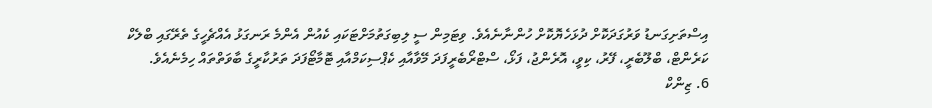އިސްތަށިގަނޑު ވަރުގަދަކޮށް ދުޅަހެޔޮކޮށް ހުންނާނެއެވެ. ވިޓަމިން ސީ ލިބިގަތުމަށްޓަކައި ކެއުން އެންމެ ރަނގަޅު އެއްޗެހީގެ ތެރޭގައި ބްލެކް ކަރެންޓް، ބްލޫބެރީ، ފޭރު، ކިވީ، އޮރެންޖު، ފަޅޯ، ސްޓްރޯބެރީފަދަ މޭވާއާއި ކެޕްސިކަމްއާއި ޓޮމާޓޯފަދަ ތަރުކާރީގެ ބާވަތްތައް ހިމެނެއެވެ.
6. ޒިންކް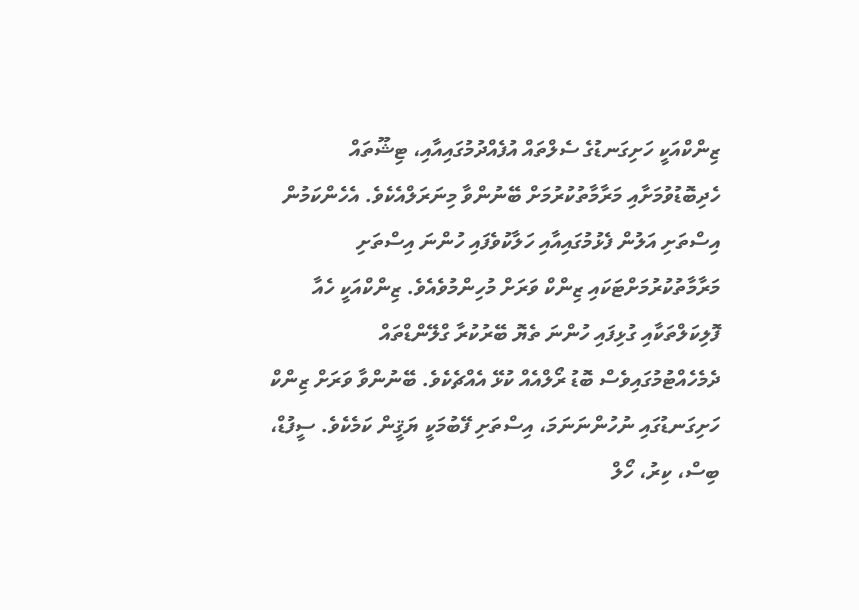ޒިންކްއަކީ ހަށިގަނޑުގެ ސެލްތައް އުފެއްދުމުގައިއާއި، ޓިޝޫތައް ހެދިބޮޑުވުމަށާއި މަރާމާތުކުރުމަށް ބޭނުންވާ މިނަރަލްއެކެވެ. އެހެންކަމުން އިސްތަށި އަލުން ފެޅުމުގައިއާއި ހަލާކުވެފައި ހުންނަ އިސްތަށި މަރާމާތުކުރުމަށްޓަކައި ޒިންކް ވަރަށް މުހިންމުވެއެވެ. ޒިންކްއަކީ ހެއާ ފޮލިކަލްތަކާއި ގުޅިފައި ހުންނަ ތެޔޮ ބޭރުކުރާ ގްލޭންޑްތައް ދެމެހެއްޓުމުގައިވެސް ބޮޑު ރޯލްއެއް ކުޅޭ އެއްޗެކެވެ. ބޭނުންވާ ވަރަށް ޒިންކް ހަށިގަނޑުގައި ނުހުންނަނަމަ، އިސްތަށި ފޭބުމަކީ ޔަޤީން ކަމެކެވެ. ސީފުޑް، ބިސް، ކިރު، ހޯލް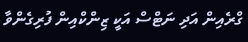ގްރެއިން އަދި ނަޓްސް އަކީ ޒިންކްއިން ފުރިގެންވާ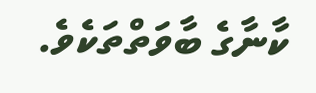ކާނާގެ ބާވަތްތަކެވެ.